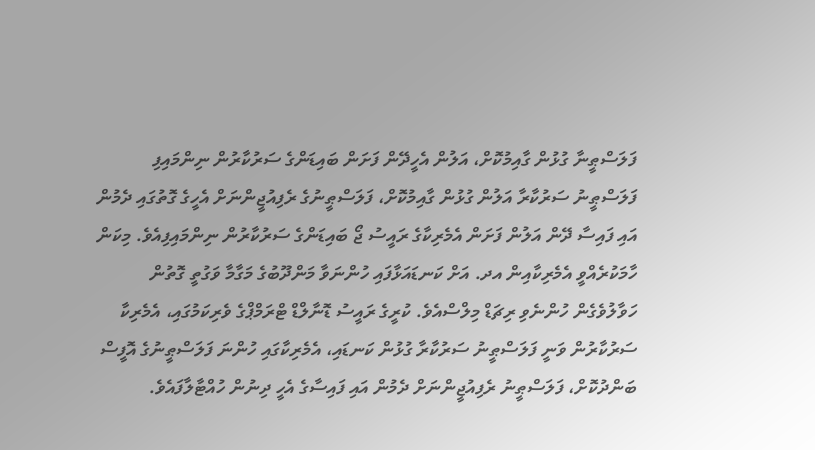ފަލަސްޠީނާ ގުޅުން ގާއިމުކޮށް، އަލުން އެހީދޭން ފަށަން ބައިޑަންގެ ސަރުކާރުން ނިންމައިފި
ފަލަސްޠީނު ސަރުކާރާ އަލުން ގުޅުން ގާއިމުކޮށް، ފަލަސްޠީނުގެ ރެފިއުޖީންނަށް އެހީގެ ގޮތުގައި ދެމުން  އައި ފައިސާ ދޭން އަލުން ފަށަން އެމެރިކާގެ ރައީސު ޖޯ ބައިޑަންގެ ސަރުކާރުން ނިންމައިފިއެވެ. މިކަން ހާމަކުރެއްވީ އެމެރިކާއިން އދ. އަށް ކަނޑައަޅާފައި ހުންނަވާ މަންދޫބުގެ މަގާމާ ވަގުތީ ގޮތުން ހަވާލުވެގެން ހުންނެވި ރިޗަޑް މިލްސްއެވެ. ކުރީގެ ރައީސު ޑޮނާލްޑް ޓްރަމްޕްގެ ވެރިކަމުގައި، އެމެރިކާ ސަރުކާރުން ވަނީ ފަލަސްޠީނު ސަރުކާރާ ގުޅުން ކަނޑައި، އެމެރިކާގައި ހުންނަ ފަލަސްޠީނުގެ އޮފީސް ބަންދުކޮށް، ފަލަސްޠީނު ރެފިއުޖީންނަށް ދެމުން އައި ފައިސާގެ އެހީ ދިނުން ހުއްޓާލާފައެވެ.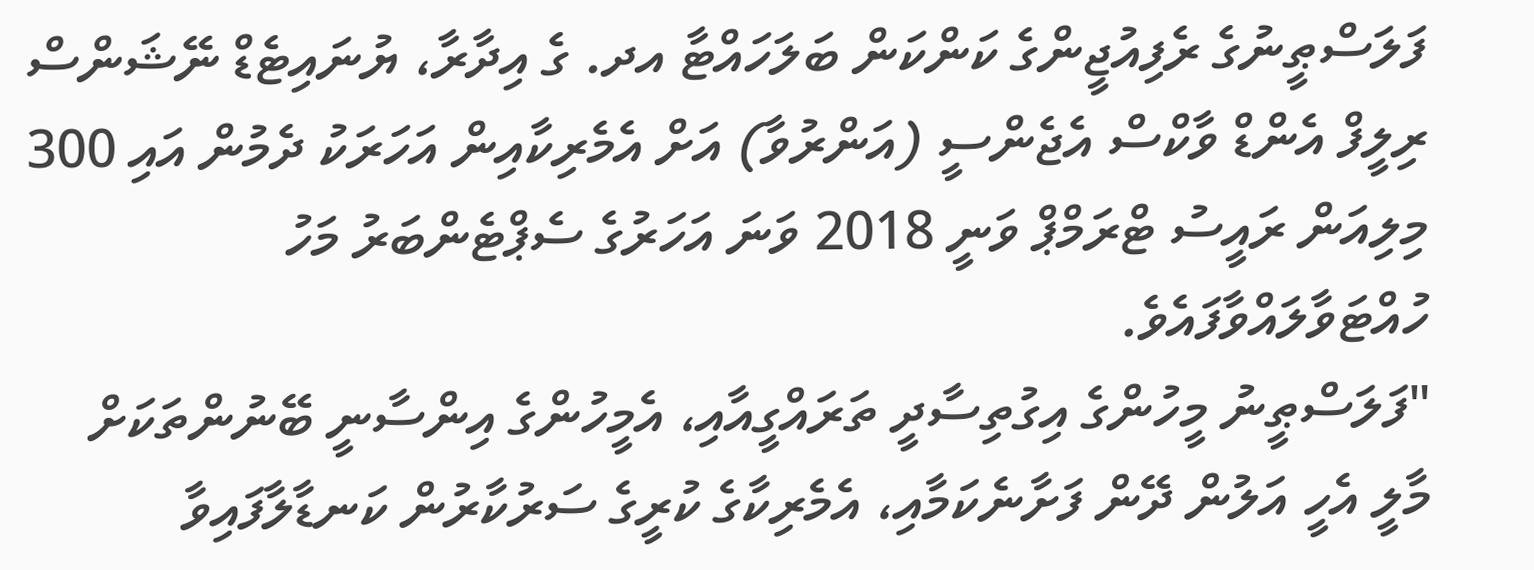ފަލަސްޠީނުގެ ރެފިއުޖީންގެ ކަންކަން ބަލަހައްޓާ އދ. ގެ އިދާރާ، ޔުނައިޓެޑް ނޭޝަންސް ރިލީފް އެންޑް ވާކްސް އެޖެންސީ (އަންރުވާ) އަށް އެމެރިކާއިން އަހަރަކު ދެމުން އައި 300 މިލިއަން ރައީސު ޓްރަމްޕް ވަނީ 2018 ވަނަ އަހަރުގެ ސެޕްޓެންބަރު މަހު ހުއްޓަވާލައްވާފައެވެ.
"ފަލަސްޠީނު މީހުންގެ އިގުތިސާދީ ތަރައްގީއާއި، އެމީހުންގެ އިންސާނީ ބޭނުންތަކަށް މާލީ އެހީ އަލުން ދޭން ފަށާނެކަމާއި، އެމެރިކާގެ ކުރީގެ ސަރުކާރުން ކަނޑާލާފައިވާ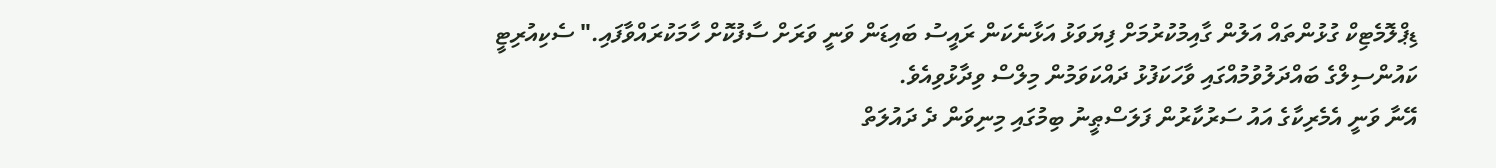ޑިޕްލޮމެޓިކް ގުޅުންތައް އަލުން ގާއިމުކުރުމަށް ފިޔަވަޅު އަޅާނެކަން ރައީސު ބައިޑަން ވަނީ ވަރަށް ސާފުކޮށް ހާމަކުރައްވާފައި." ސެކިއުރިޓީ ކައުންސިލްގެ ބައްދަލުވުމުއްގައި ވާހަކަފުޅު ދައްކަވަމުން މިލްސް ވިދާޅުވިއެވެ.
އޭނާ ވަނީ އެމެރިކާގެ އައު ސަރުކާރުން ފަލަސްޠީނު ބިމުގައި މިނިވަން ދެ ދައުލަތް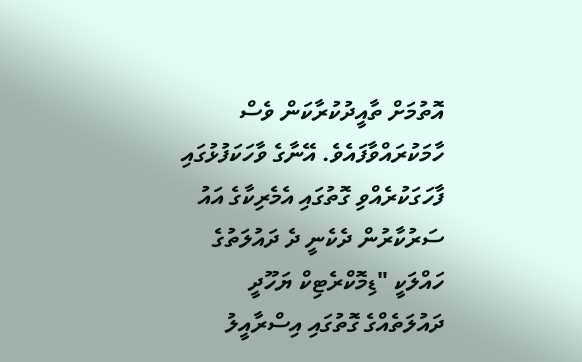އޮތުމަށް ތާއީދުކުރާކަން ވެސް ހާމަކުރައްވާފައެވެ. އޭނާގެ ވާހަކަފުޅުގައި ފާހަގަކުރެއްވި ގޮތުގައި އެމެރިކާގެ އައު ސަރުކާރުން ދެކެނީ ދެ ދައުލަތުގެ ހައްލަކީ "ޑިމޮކްރެޓިކް ޔަހޫދީ ދައުލަތެއްގެ ގޮތުގައި އިސްރާއީލު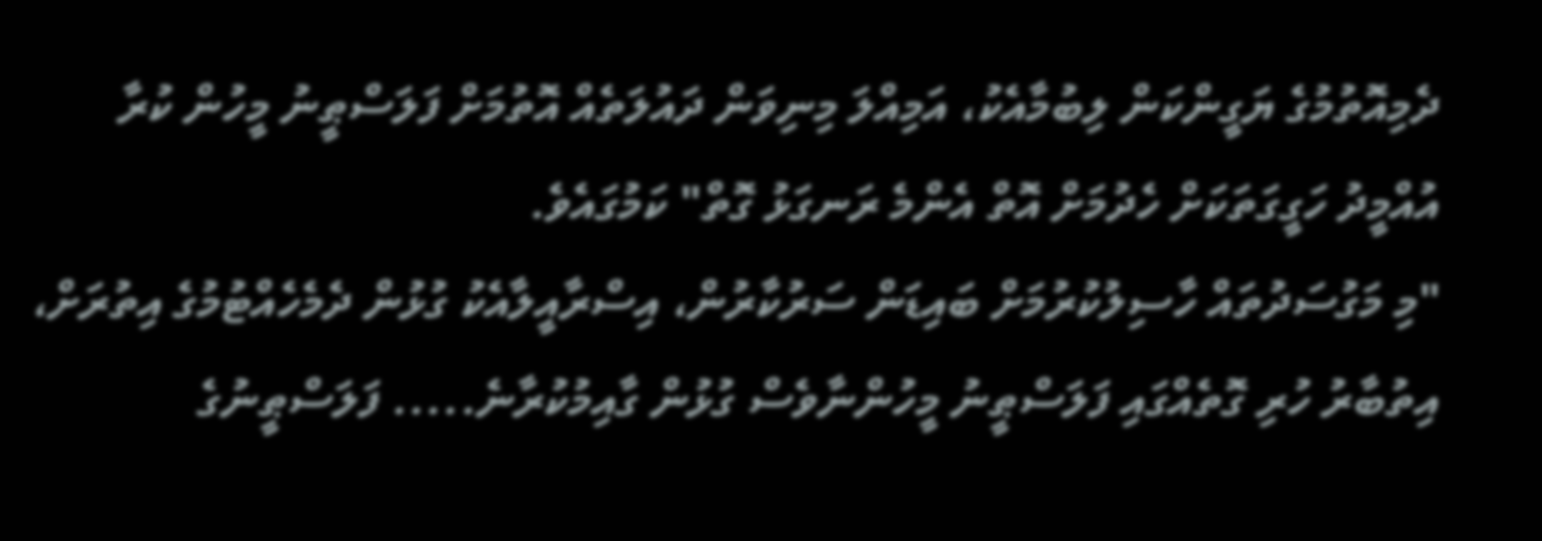ދެމިއޮތުމުގެ ޔަގީންކަން ލިބުމާއެކު، އަމިއްލަ މިނިވަން ދައުލަތެއް އޮތުމަށް ފަލަސްޠީނު މީހުން ކުރާ އުއްމީދު ހަގީގަތަކަށް ހެދުމަށް އޮތް އެންމެ ރަނގަޅު ގޮތް" ކަމުގައެވެ.
"މި މަގުސަދުތައް ހާސިލުކުރުމަށް ބައިޑަން ސަރުކާރުން، އިސްރާއީލާއެކު ގުޅުން ދެމެހެއްޓުމުގެ އިތުރަށް، އިތުބާރު ހުރި ގޮތެއްގައި ފަލަސްޠީނު މީހުންނާވެސް ގުޅުން ގާއިމުކުރާނެ..... ފަލަސްޠީނުގެ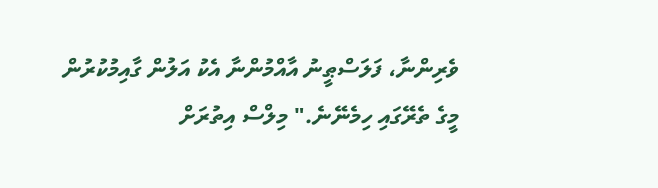ވެރިންނާ، ފަލަސްޠީނު އާއްމުންނާ އެކު އަލުން ގާއިމުކުރުން މީގެ ތެރޭގައި ހިމެނޭނެ." މިލްސް އިތުރަށް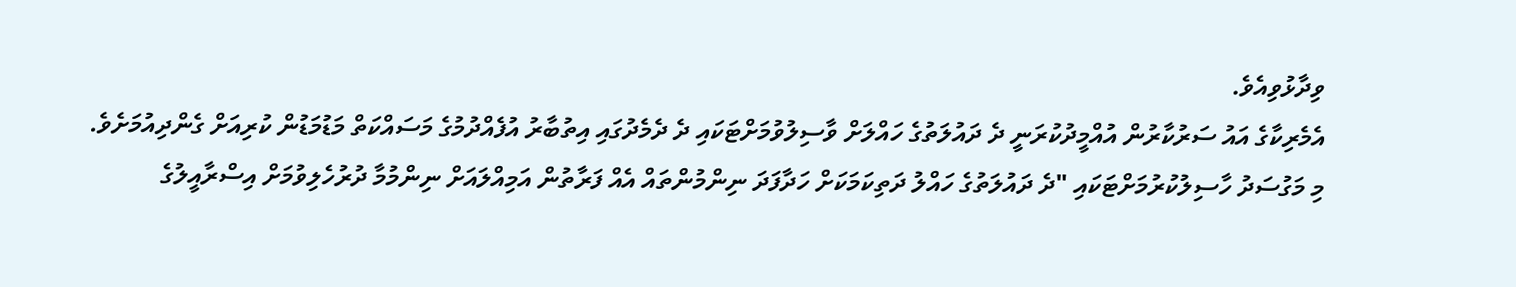ވިދާޅުވިއެވެ.
އެމެރިކާގެ އައު ސަރުކާރުން އުއްމީދުކުރަނީ ދެ ދައުލަތުގެ ހައްލަށް ވާސިލުވުމަށްޓަކައި ދެ ދެމެދުގައި އިތުބާރު އުފެއްދުމުގެ މަސައްކަތް މަޑުމަޑުން ކުރިއަށް ގެންދިއުމަށެވެ.
މި މަގުސަދު ހާސިލުކުރުމަށްޓަކައި "ދެ ދައުލަތުގެ ހައްލު ދަތިކަމަކަށް ހަދާފަދަ ނިންމުންތައް އެއް ފަރާތުން އަމިއްލައަށް ނިންމުމާ ދުރުހެލިވުމަށް އިސްރާއީލުގެ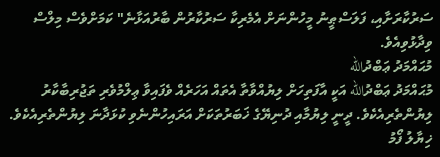ސަރުކާރަށާއި، ފަލަސްޠީނު މީހުންނަށް އެމެރިކާ ސަރުކާރުން ބާރުއަޅާނެ" ކަމަށްވެސް މިލްސް ވިދާޅުވިއެވެ.
މުޙައްމަދު ޢަބްދުالله
މުޙައްމަދު ޢަބްދުالله އަކީ އާފަތިހަށް ލިޔުއްވާތާ އެތައް އަހަރެއް ވެފައިވާ ޢިލްމުވެރި ތަޖުރިބާކާރު ލިޔުންތެރިއެކެވެ. ދީނީ ލިޔުމާއި ދުނިޔޭގެ ޚަބަރުތަކަށް އަރައިހުންނެވި ކުޅަދާނަ ލިޔުންތެރިއެކެވެ.
ޚިޔާލު ފޯމު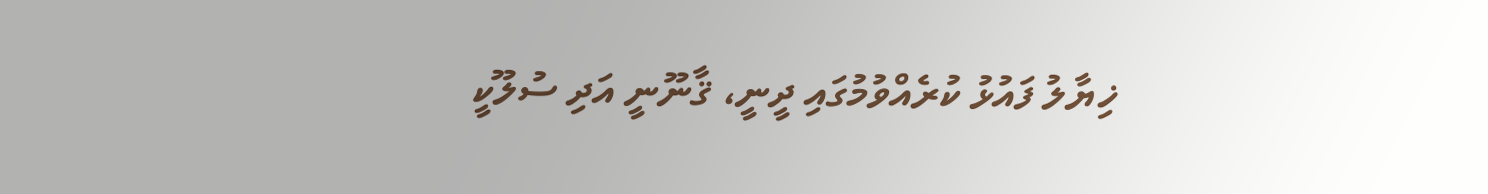ޚިޔާލު ފައުޅު ކުރެއްވުމުގައި ދީނީ، ޤާނޫނީ އަދި ސުލޫކީ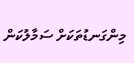މިންގަނޑުތަކަށް ސަމާލުކަން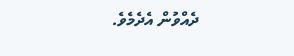ދެއްވުން އެދެމެވެ.